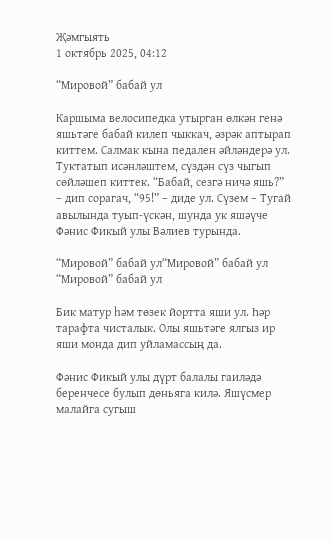Җәмгыять
1 октябрь 2025, 04:12

“Мировой” бабай ул

Каршыма велосипедка утырган өлкән генә яшьтәге бабай килеп чыккач, әзрәк аптырап киттем. Салмак кына педален әйләндерә ул. Туктатып исәнләштем, сүздән сүз чыгып сөйләшеп киттек. “Бабай, сезгә ничә яшь?” – дип сорагач, “95!” – диде ул. Сүзем – Тугай авылында туып-үскән, шунда ук яшәүче Фәнис Фикый улы Вәлиев турында.

“Мировой” бабай ул“Мировой” бабай ул
“Мировой” бабай ул

Бик матур һәм төзек йортта яши ул. Һәр тарафта чисталык. Олы яшьтәге ялгыз ир яши монда дип уйламассың да.

Фәнис Фикый улы дүрт балалы гаиләдә беренчесе булып дөньяга килә. Яшүсмер малайга сугыш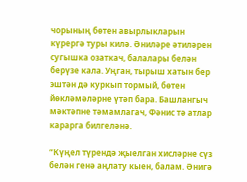чорының бөтен авырлыкларын күрергә туры килә. Әниләре әтиләрен сугышка озаткач, балалары белән берүзе кала. Уңган, тырыш хатын бер эштән дә куркып тормый, бөтен йөкләмәләрне үтәп бара. Башлангыч мәктәпне тәмамлагач, Фәнис тә атлар карарга билгеләнә.

“Күңел түрендә җыелган хисләрне сүз белән генә аңлату кыен, балам. Әнигә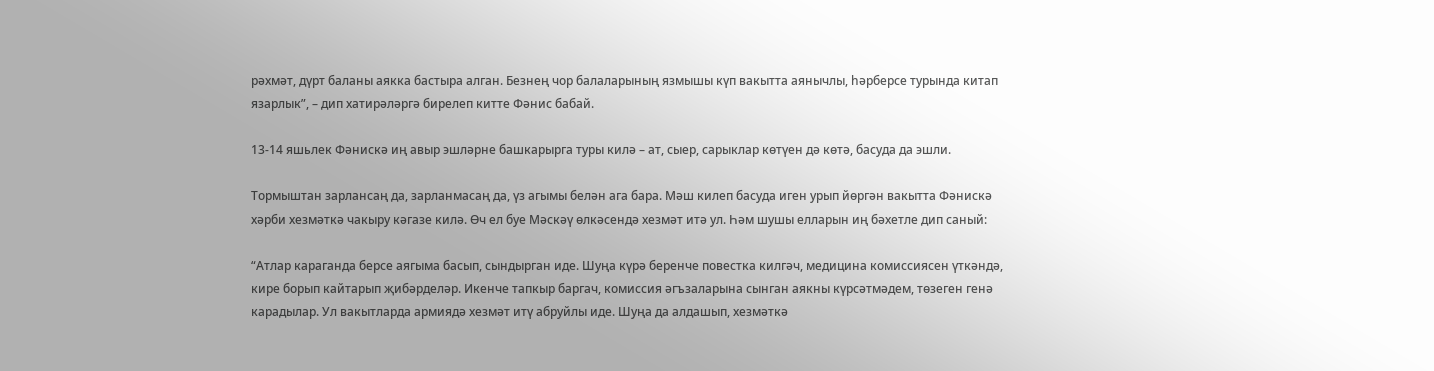рәхмәт, дүрт баланы аякка бастыра алган. Безнең чор балаларының язмышы күп вакытта аянычлы, һәрберсе турында китап язарлык”, – дип хатирәләргә бирелеп китте Фәнис бабай.

13-14 яшьлек Фәнискә иң авыр эшләрне башкарырга туры килә – ат, сыер, сарыклар көтүен дә көтә, басуда да эшли.

Тормыштан зарлансаң да, зарланмасаң да, үз агымы белән ага бара. Мәш килеп басуда иген урып йөргән вакытта Фәнискә хәрби хезмәткә чакыру кәгазе килә. Өч ел буе Мәскәү өлкәсендә хезмәт итә ул. Һәм шушы елларын иң бәхетле дип саный:

“Атлар караганда берсе аягыма басып, сындырган иде. Шуңа күрә беренче повестка килгәч, медицина комиссиясен үткәндә, кире борып кайтарып җибәрделәр. Икенче тапкыр баргач, комиссия әгъзаларына сынган аякны күрсәтмәдем, төзеген генә карадылар. Ул вакытларда армиядә хезмәт итү абруйлы иде. Шуңа да алдашып, хезмәткә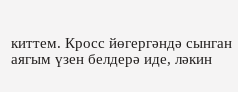киттем. Кросс йөгергәндә сынган аягым үзен белдерә иде, ләкин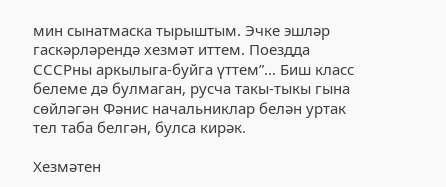мин сынатмаска тырыштым. Эчке эшләр гаскәрләрендә хезмәт иттем. Поездда СССРны аркылыга-буйга үттем”… Биш класс белеме дә булмаган, русча такы-тыкы гына сөйләгән Фәнис начальниклар белән уртак тел таба белгән, булса кирәк.

Хезмәтен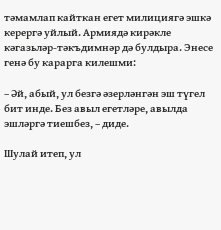тәмамлап кайткан егет милициягә эшкә керергә уйлый. Армиядә кирәкле кәгазьләр-тәкъдимнәр дә булдыра. Энесе генә бу карарга килешми:

– Әй, абый, ул безгә әзерләнгән эш түгел бит инде. Без авыл егетләре, авылда эшләргә тиешбез, – диде.

Шулай итеп, ул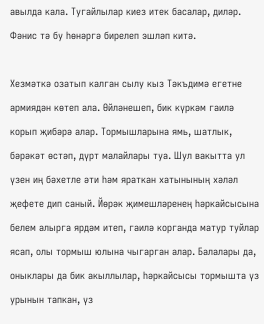авылда кала. Тугайлылар киез итек басалар, диләр. Фәнис тә бу һөнәргә бирелеп эшләп китә.

Хезмәткә озатып калган сылу кыз Тәкъдимә егетне армиядән көтеп ала. Өйләнешеп, бик күркәм гаилә корып җибәрә алар. Тормышларына ямь, шатлык, бәрәкәт өстәп, дүрт малайлары туа. Шул вакытта ул үзен иң бәхетле әти һәм яраткан хатынының хәләл җефете дип саный. Йөрәк җимешләренең һәркайсысына белем алырга ярдәм итеп, гаилә корганда матур туйлар ясап, олы тормыш юлына чыгарган алар. Балалары да, оныклары да бик акыллылар, һәркайсысы тормышта үз урынын тапкан, үз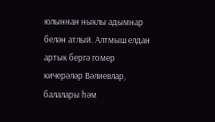юлыннан ныклы адымнар белән атлый. Алтмыш елдан артык бергә гомер кичерәләр Вәлиевлар, балалары һәм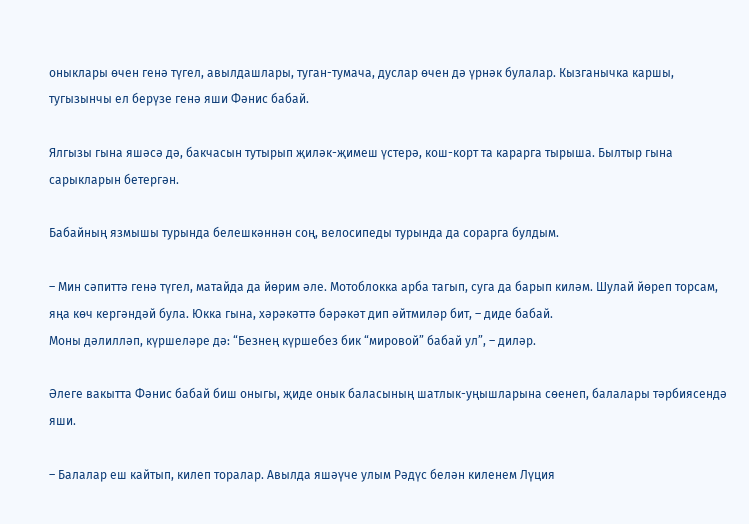оныклары өчен генә түгел, авылдашлары, туган-тумача, дуслар өчен дә үрнәк булалар. Кызганычка каршы, тугызынчы ел берүзе генә яши Фәнис бабай.

Ялгызы гына яшәсә дә, бакчасын тутырып җиләк-җимеш үстерә, кош-корт та карарга тырыша. Былтыр гына сарыкларын бетергән.

Бабайның язмышы турында белешкәннән соң, велосипеды турында да сорарга булдым.

– Мин сәпиттә генә түгел, матайда да йөрим әле. Мотоблокка арба тагып, суга да барып киләм. Шулай йөреп торсам, яңа көч кергәндәй була. Юкка гына, хәрәкәттә бәрәкәт дип әйтмиләр бит, – диде бабай.
Моны дәлилләп, күршеләре дә: “Безнең күршебез бик “мировой” бабай ул”, – диләр.

Әлеге вакытта Фәнис бабай биш оныгы, җиде онык баласының шатлык-уңышларына сөенеп, балалары тәрбиясендә яши.

– Балалар еш кайтып, килеп торалар. Авылда яшәүче улым Рәдүс белән киленем Лүция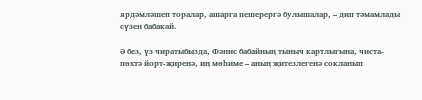ярдәмләшеп торалар, ашарга пешерергә булышалар, – дип тәмамлады сүзен бабакай.

Ә без, үз чиратыбызда, Фәнис бабайның тыныч картлыгына, чиста-пөхтә йорт-җиренә, иң мөһиме – аның җитезлегенә сокланып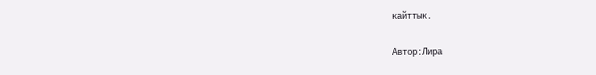кайттык.

Автор:Лира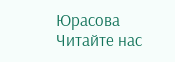Юрасова
Читайте нас